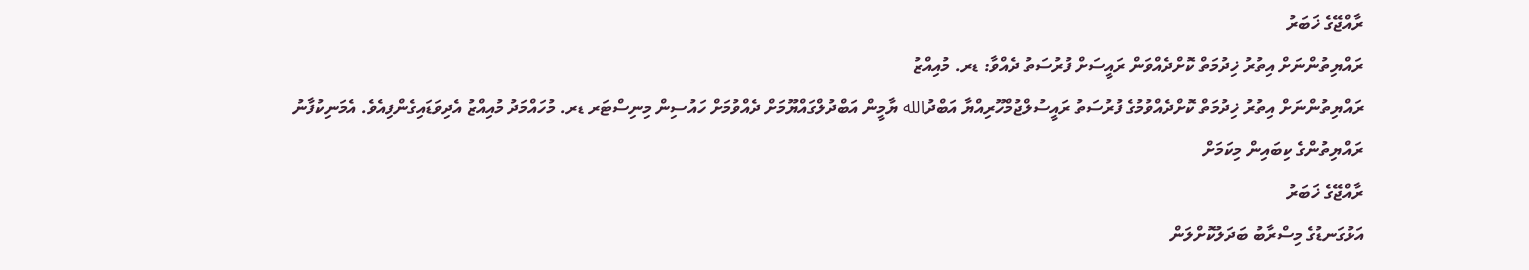ރާއްޖޭގެ ޚަބަރު
ރައްޔިތުންނަށް އިތުރު ޚިދުމަތް ކޮށްދެއްވަން ރައީސަށް ފުރުސަތު ދެއްވާ: ޑރ. މުއިއްޒު
ރައްޔިތުންނަށް އިތުރު ޚިދުމަތް ކޮށްދެއްވުމުގެ ފުރުސަތު ރައީސުލްޖުމްހޫރިއްޔާ އަބްދުالله ޔާމީން އަބްދުލްގައްޔޫމަށް ދެއްވުމަށް ހައުސިން މިނިސްޓަރ ޑރ. މުހައްމަދު މުއިއްޒު އެދިވަޑައިގެންފިއެވެ. އެމަނިކުފާނު ރައްޔިތުންގެ ކިބައިން މިކަމަށް
ރާއްޖޭގެ ޚަބަރު
އަޅުގަނޑުގެ މިސްރާބު ބަދަލުކޮށްލަން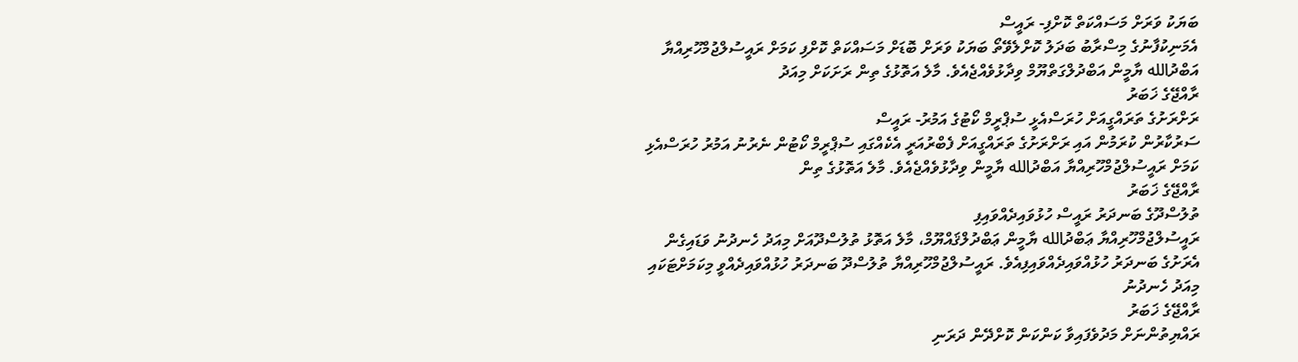ބަޔަކު ވަރަށް މަސައްކަތް ކޮށްފި- ރައީސް
އެމަނިކުފާނުގެ މިސްރާބު ބަދަލު ކޮށްލެވޭތޯ ބަޔަކު ވަރަށް ބޮޑަށް މަސައްކަތް ކޮށްފި ކަމަށް ރައީސުލްޖުމްހޫރިއްޔާ އަބްދުالله ޔާމީން އަބްދުލްގަތްޔޫމް ވިދާޅުވެއްޖެއެވެ. މާލެ އަތޮޅުގެ ތިން ރަށަކަށް މިއަދު
ރާއްޖޭގެ ޚަބަރު
ރަށްރަށުގެ ތަރައްގީއަށް ހުރަސްއެޅީ ސުޕްރީމް ކޯޓުގެ އަމުރު- ރައީސް
ސަރުކާރުން ކުރަމުން އައި ރަށްރަށުގެ ތަރައްގީއަށް ފެބްރުއަރީ އެކެއްގައި ސުޕްރީމް ކޯޓުން ނެރުނު އަމުރު ހުރަސްއެޅި ކަމަށް ރައީސުލްޖުމްހޫރިއްޔާ އަބްދުالله ޔާމީން ވިދާޅުވެއްޖެއެވެ. މާލެ އަތޮޅުގެ ތިން
ރާއްޖޭގެ ޚަބަރު
ތުލުސްދޫގެ ބަނދަރު ރައީސް ހުޅުވައިދެއްވައިފި
ރައީސުލްޖުމްހޫރިއްޔާ ޢަބްދުالله ޔާމީން ޢަބްދުލްޤައްޔޫމް، މާލެ އަތޮޅު ތުލުސްދޫއަށް މިއަދު ހެނދުނު ވަޑައިގެން އެރަށުގެ ބަނދަރު ހުޅުއްވައިދެއްވައިފިއެވެ. ރައީސުލްޖުމްހޫރިއްޔާ ތުލުސްދޫ ބަނދަރު ހުޅުއްވައިދެއްވީ މިކަމަށްޓަކައި މިއަދު ހެނދުނު
ރާއްޖޭގެ ޚަބަރު
ރައްޔިތުންނަށް މަދުވެފައިވާ ކަންކަން ކޮށްދޭން ދަރަނި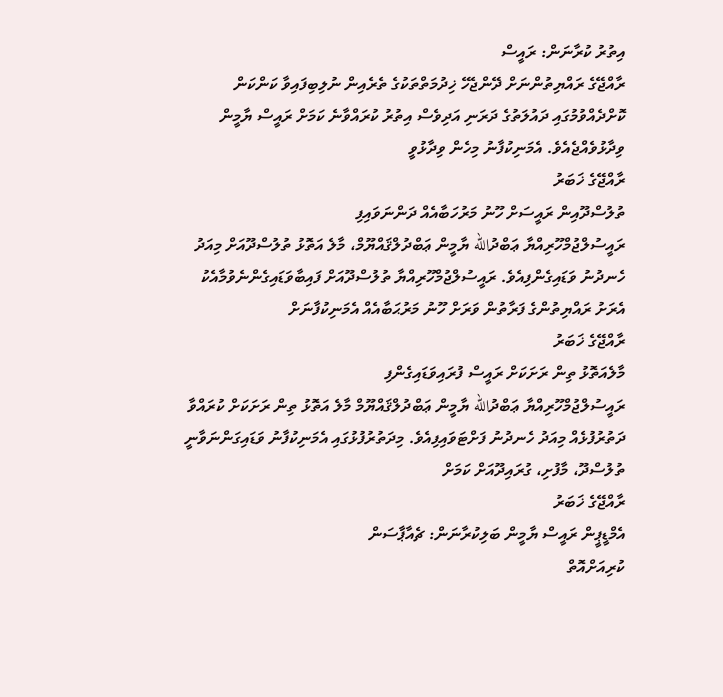އިތުރު ކުރާނަން: ރައީސް
ރާއްޖޭގެ ރައްޔިތުންނަށް ދޭންޖެހޭ ޚިދުމަތްތަކުގެ ތެރެއިން ނުލިބިފައިވާ ކަންކަން ކޮށްދެއްވުމުގައި ދައުލަތުގެ ދަރަނި އަދިވެސް އިތުރު ކުރައްވާނެ ކަމަށް ރައީސް ޔާމީން ވިދާޅުވެއްޖެއެވެ. އެމަނިކުފާނު މިހެން ވިދާޅުވީ
ރާއްޖޭގެ ޚަބަރު
ތުލުސްދޫއިން ރައީސަށް ހޫނު މަރުހަބާއެއް ދަންނަވައިފި
ރައީސުލްޖުމްހޫރިއްޔާ ޢަބްދުالله ޔާމީން ޢަބްދުލްޤައްޔޫމް، މާލެ އަތޮޅު ތުލުސްދޫއަށް މިއަދު ހެނދުނު ވަޑައިގެންފިއެވެ. ރައީސުލްޖުމްހޫރިއްޔާ ތުލުސްދޫއަށް ފައިބާވަޑައިގެންނެވުމާއެކު އެރަށު ރައްޔިތުންގެ ފަރާތުން ވަރަށް ހޫނު މަރުޙަބާއެއް އެމަނިކުފާނަށް
ރާއްޖޭގެ ޚަބަރު
މާލެއަތޮޅު ތިން ރަށަކަށް ރައީސް ފުރައިވަޑައިގެންފި
ރައީސުލްޖުމްހޫރިއްޔާ ޢަބްދުالله ޔާމީން ޢަބްދުލްޤައްޔޫމް މާލެ އަތޮޅު ތިން ރަށަކަށް ކުރައްވާ ދަތުރުފުޅެއް މިއަދު ހެނދުނު ފަށްޓަވައިފިއެވެ. މިދަތުރުފުޅުގައި އެމަނިކުފާނު ވަޑައިގަންނަވާނީ ތުލުސްދޫ، މާފުށި، ގުރައިދޫއަށް ކަމަށް
ރާއްޖޭގެ ޚަބަރު
އެމްޑީޕީން ރައީސް ޔާމީން ބަލިކުރާނަން: ޗެއާޕާސަން
ކުރިއަށްއޮތް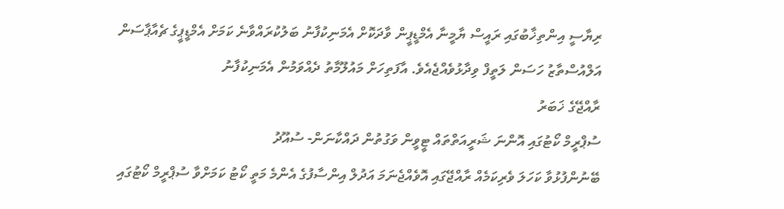ރިޔާސީ އިންތިޚާބުގައި ރައީސް ޔާމީނާ އެމްޑީޕީން ވާދަކޮށް އެމަނިކުފާނު ބަލުކުރައްވާނެ ކަމަށް އެމްޑީޕީގެ ޗެއާޕާސަން އަލްއުސްތާޒު ހަސަން ލަތީފް ވިދާޅުވެއްޖެއެވެ. އާފަތިހަށް މައުލޫމާތު ދެއްވަމުން އެމަނިކުފާނު
ރާއްޖޭގެ ޚަބަރު
ސުޕްރީމް ކޯޓުގައި އޮންނަ ޝަރީއަތްތައް ޓީވީން ވަގުތުން ދައްކާނަން- ސުއޫދު
ބޭނުންފުޅުވާ ކަހަލަ ވެރިކަމެއް ރާއްޖޭގައި އޮވެއްޖެނަމަ އަދުލް އިންސާފުގެ އެންމެ މަތީ ކޯޓު ކަމަށްވާ ސުޕްރީމް ކޯޓުގައި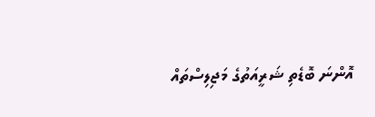އޮންނަ ބޮޑެތި ޝަރީއަތުގެ މަޖިލިސްތައް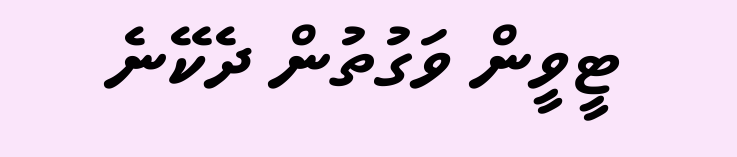ޓީވީން ވަގުތުން ދެކޭނެ